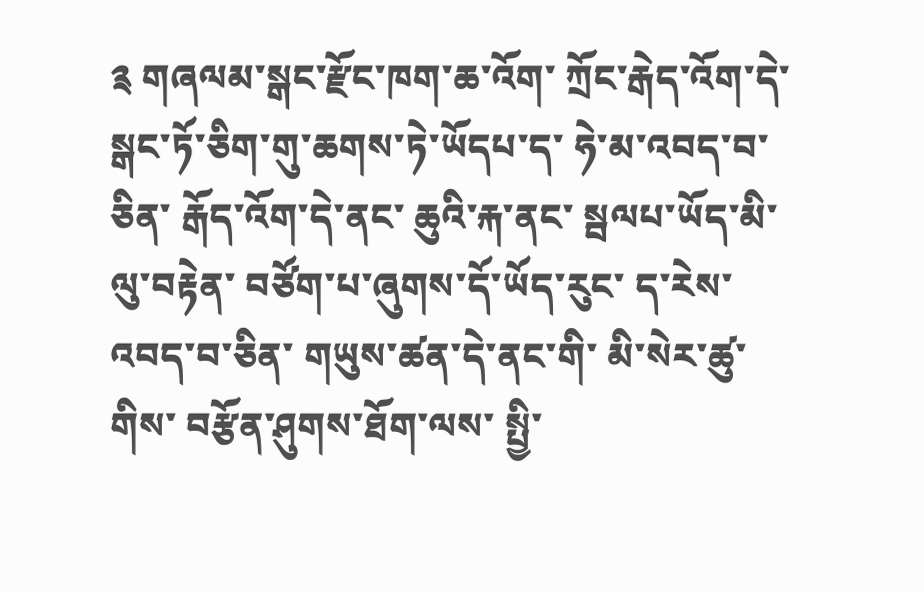༉ གཞལམ་སྒང་རྫོང་ཁག་ཆ་འོག་ ཀྲོང་རྒེད་འོག་དེ་ སྒང་ཏོ་ཅིག་གུ་ཆགས་ཏེ་ཡོདཔ་ད་ ཧེ་མ་འབད་བ་ཅིན་ རྒོད་འོག་དེ་ནང་ ཆུའི་རྐ་ནང་ སྦལཔ་ཡོད་མི་ལུ་བརྟེན་ བཙོག་པ་ཞུགས་དོ་ཡོད་རུང་ ད་རེས་འབད་བ་ཅིན་ གཡུས་ཚན་དེ་ནང་གི་ མི་སེར་ཚུ་གིས་ བརྩོན་ཤུགས་ཐོག་ལས་ སྤྱི་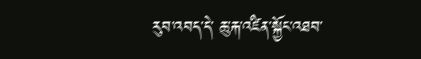རུབ་འབད་དེ་ ཆུ་རྐ་འཛིན་སྐྱོང་འཐབ་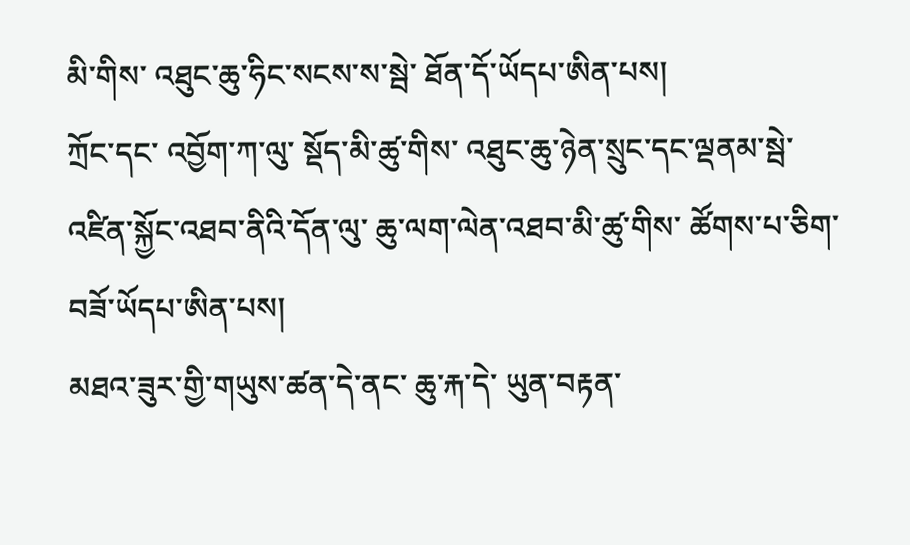མི་གིས་ འཐུང་ཆུ་ཧིང་སངས་ས་སྦེ་ ཐོན་དོ་ཡོདཔ་ཨིན་པས།
ཀྲོང་དང་ འབྱོག་ཀ་ལུ་ སྡོད་མི་ཚུ་གིས་ འཐུང་ཆུ་ཉེན་སྲུང་དང་ལྡནམ་སྦེ་ འཛིན་སྐྱོང་འཐབ་ནིའི་དོན་ལུ་ ཆུ་ལག་ལེན་འཐབ་མི་ཚུ་གིས་ ཚོགས་པ་ཅིག་ བཟོ་ཡོདཔ་ཨིན་པས།
མཐའ་ཟུར་གྱི་གཡུས་ཚན་དེ་ནང་ ཆུ་རྐ་དེ་ ཡུན་བརྟན་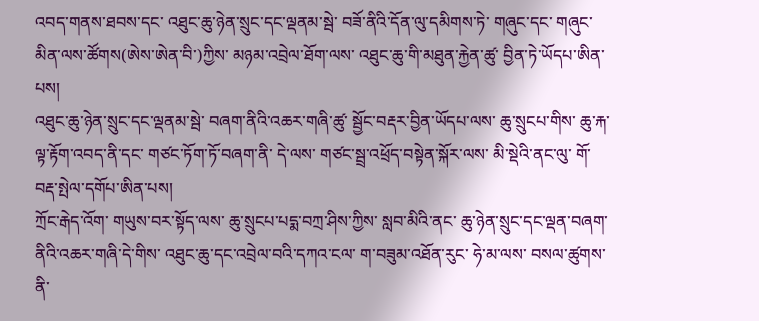འབད་གནས་ཐབས་དང་ འཐུང་ཆུ་ཉེན་སྲུང་དང་ལྡནམ་སྦེ་ བཟོ་ནིའི་དོན་ལུ་དམིགས་ཏེ་ གཞུང་དང་ གཞུང་མིན་ལས་ཚོགས(ཨེས་ཨེན་བི་)ཀྱིས་ མཉམ་འབྲེལ་ཐོག་ལས་ འཐུང་ཆུ་གི་མཐུན་རྐྱེན་ཚུ་ བྱིན་ཏེ་ཡོདཔ་ཨིན་པས།
འཐུང་ཆུ་ཉེན་སྲུང་དང་ལྡནམ་སྦེ་ བཞག་ནིའི་འཆར་གཞི་ཚུ་ སྦྱོང་བརྡར་བྱིན་ཡོདཔ་ལས་ ཆུ་སྲུངཔ་གིས་ ཆུ་རྐ་ལྟ་རྟོག་འབད་ནི་དང་ གཙང་ཏོག་ཏོ་བཞག་ནི་ དེ་ལས་ གཙང་སྦྲ་འཕྲོད་བསྟེན་སྐོར་ལས་ མི་སྡེའི་ནང་ལུ་ གོ་བརྡ་སྤེལ་དགོཔ་ཨིན་པས།
ཀྲོང་རྒེད་འོག་ གཡུས་བར་སྟོད་ལས་ ཆུ་སྲུངཔ་པདྨ་བཀྲ་ཤིས་ཀྱིས་ སླབ་མིའི་ནང་ ཆུ་ཉེན་སྲུང་དང་ལྡན་བཞག་ནིའི་འཆར་གཞི་དེ་གིས་ འཐུང་ཆུ་དང་འབྲེལ་བའི་དཀའ་ངལ་ ག་བཟུམ་འཐོན་རུང་ ཧེ་མ་ལས་ བསལ་ཚུགས་ནི་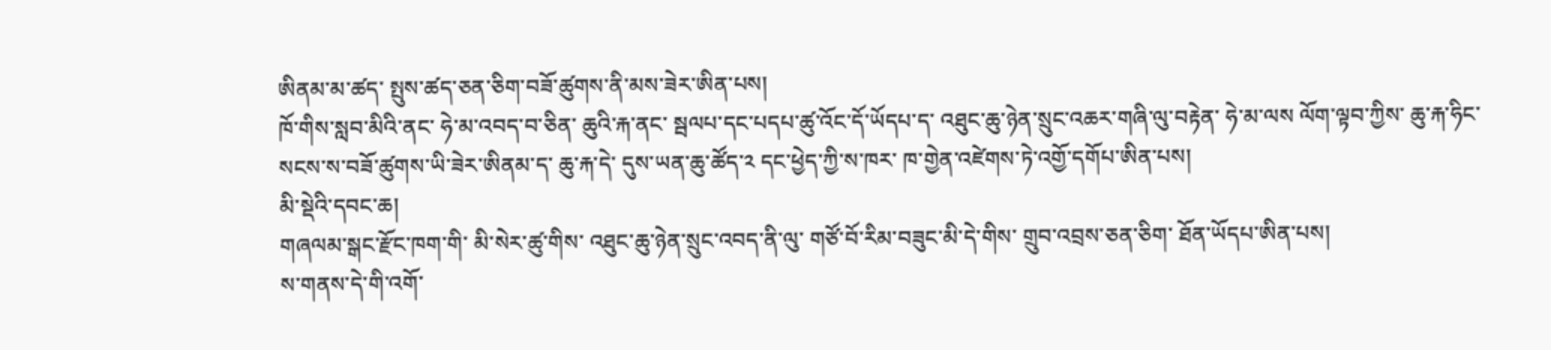ཨིནམ་མ་ཚད་ སྤུས་ཚད་ཅན་ཅིག་བཟོ་ཚུགས་ནི་མས་ཟེར་ཨིན་པས།
ཁོ་གིས་སླབ་མིའི་ནང་ ཧེ་མ་འབད་བ་ཅིན་ ཆུའི་རྐ་ནང་ སྦལཔ་དང་པདཔ་ཚུ་འོང་དོ་ཡོདཔ་ད་ འཐུང་ཆུ་ཉེན་སྲུང་འཆར་གཞི་ལུ་བརྟེན་ ཧེ་མ་ལས ལོག་ལྟབ་ཀྱིས་ ཆུ་རྐ་ཧིང་སངས་ས་བཟོ་ཚུགས་ཡི་ཟེར་ཨིནམ་ད་ ཆུ་རྐ་དེ་ དུས་ཡན་ཆུ་ཚོད་༢ དང་ཕྱེད་ཀྱི་ས་ཁར་ ཁ་གྱེན་འཛེགས་ཏེ་འགྱོ་དགོཔ་ཨིན་པས།
མི་སྡེའི་དབང་ཆ།
གཞལམ་སྒང་རྫོང་ཁག་གི་ མི་སེར་ཚུ་གིས་ འཐུང་ཆུ་ཉེན་སྲུང་འབད་ནི་ལུ་ གཙོ་བོ་རིམ་བཟུང་མི་དེ་གིས་ གྲུབ་འབྲས་ཅན་ཅིག་ ཐོན་ཡོདཔ་ཨིན་པས།
ས་གནས་དེ་གི་འགོ་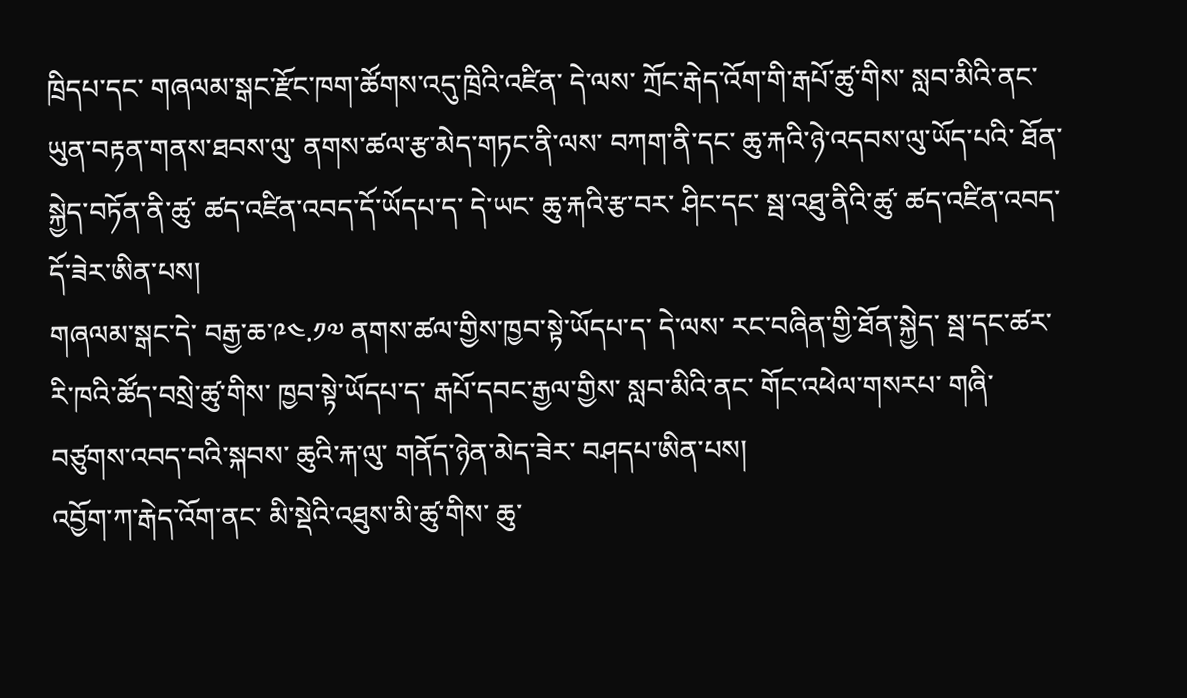ཁྲིདཔ་དང་ གཞལམ་སྒང་རྫོང་ཁག་ཚོགས་འདུ་ཁྲིའི་འཛིན་ དེ་ལས་ ཀྲོང་རྒེད་འོག་གི་རྒཔོ་ཚུ་གིས་ སླབ་མིའི་ནང་ ཡུན་བརྟན་གནས་ཐབས་ལུ་ ནགས་ཚལ་རྩ་མེད་གཏང་ནི་ལས་ བཀག་ནི་དང་ ཆུ་རྐའི་ཉེ་འདབས་ལུ་ཡོད་པའི་ ཐོན་སྐྱེད་བཏོན་ནི་ཚུ་ ཚད་འཛིན་འབད་དོ་ཡོདཔ་ད་ དེ་ཡང་ ཆུ་རྐའི་རྩ་བར་ ཤིང་དང་ སྦ་འཐུ་ནིའི་ཚུ་ ཚད་འཛིན་འབད་དོ་ཟེར་ཨིན་པས།
གཞལམ་སྒང་དེ་ བརྒྱ་ཆ་༩༤.༡༧ ནགས་ཚལ་གྱིས་ཁྱབ་སྟེ་ཡོདཔ་ད་ དེ་ལས་ རང་བཞིན་གྱི་ཐོན་སྐྱེད་ སྦ་དང་ཚར་ རི་ཁའི་ཚོད་བསྲེ་ཚུ་གིས་ ཁྱབ་སྟེ་ཡོདཔ་ད་ རྒཔོ་དབང་རྒྱལ་གྱིས་ སླབ་མིའི་ནང་ གོང་འཕེལ་གསརཔ་ གཞི་བཙུགས་འབད་བའི་སྐབས་ ཆུའི་རྐ་ལུ་ གནོད་ཉེན་མེད་ཟེར་ བཤདཔ་ཨིན་པས།
འབྱོག་ཀ་རྒེད་འོག་ནང་ མི་སྡེའི་འཐུས་མི་ཚུ་གིས་ ཆུ་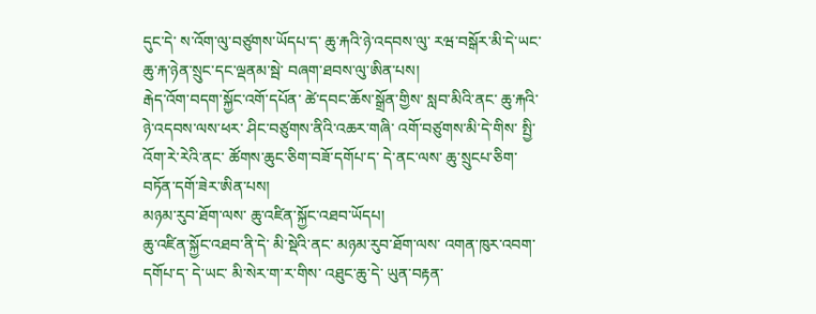དུང་དེ་ ས་འོག་ལུ་བཙུགས་ཡོདཔ་ད་ ཆུ་རྐའི་ཉེ་འདབས་ལུ་ རཝ་བསྒོར་མི་དེ་ཡང་ ཆུ་རྐ་ཉེན་སྲུང་དང་ལྡནམ་སྦེ་ བཞག་ཐབས་ལུ་ཨིན་པས།
རྒེད་འོག་བདག་སྐྱོང་འགོ་དཔོན་ ཚེ་དབང་ཆོས་སྒྲོན་གྱིས་ སླབ་མིའི་ནང་ ཆུ་རྐའི་ཉེ་འདབས་ལས་ཕར་ ཤིང་བཙུགས་ནིའི་འཆར་གཞི་ འགོ་བཙུགས་མི་དེ་གིས་ སྤྱི་འོག་རེ་རེའི་ནང་ ཚོགས་ཆུང་ཅིག་བཟོ་དགོཔ་ད་ དེ་ནང་ལས་ ཆུ་སྲུངཔ་ཅིག་ བཏོན་དགོ་ཟེར་ཨིན་པས།
མཉམ་རུབ་ཐོག་ལས་ ཆུ་འཛིན་སྐྱོང་འཐབ་ཡོདཔ།
ཆུ་འཛིན་སྐྱོང་འཐབ་ནི་དེ་ མི་སྡེའི་ནང་ མཉམ་རུབ་ཐོག་ལས་ འགན་ཁུར་འབག་དགོཔ་ད་ དེ་ཡང་ མི་སེར་ག་ར་གིས་ འཐུང་ཆུ་དེ་ ཡུན་བརྟན་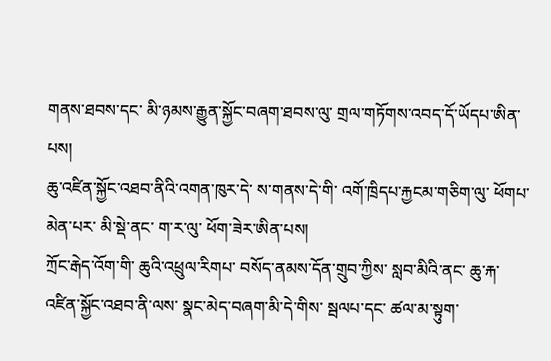གནས་ཐབས་དང་ མི་ཉམས་རྒྱུན་སྐྱོང་བཞག་ཐབས་ལུ་ གྲལ་གཏོགས་འབད་དོ་ཡོདཔ་ཨིན་པས།
ཆུ་འཛིན་སྐྱོང་འཐབ་ནིའི་འགན་ཁུར་དེ་ ས་གནས་དེ་གི་ འགོ་ཁྲིདཔ་རྐྱངམ་གཅིག་ལུ་ ཕོགཔ་མེན་པར་ མི་སྡེ་ནང་ ག་ར་ལུ་ ཕོག་ཟེར་ཨིན་པས།
ཀྲོང་རྒེད་འོག་གི་ ཆུའི་འཕྲུལ་རིགཔ་ བསོད་ནམས་དོན་གྲུབ་ཀྱིས་ སླབ་མིའི་ནང་ ཆུ་རྐ་འཛིན་སྐྱོང་འཐབ་ནི་ལས་ སྣང་མེད་བཞག་མི་དེ་གིས་ སྦལཔ་དང་ ཚལ་མ་སྟུག་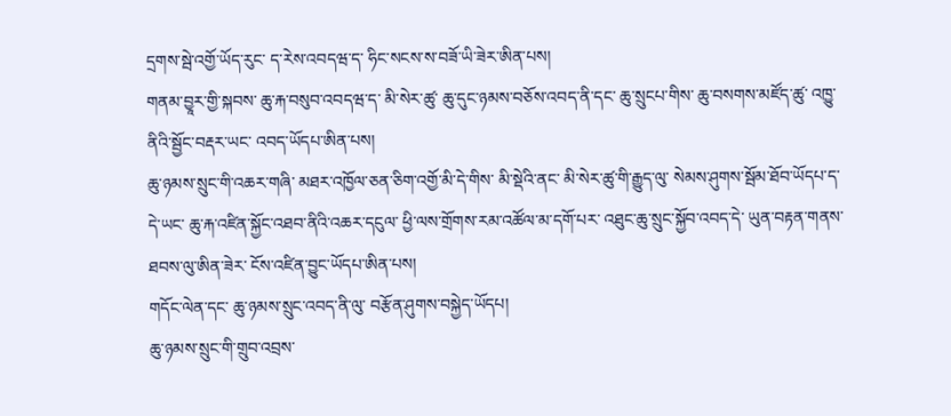དྲགས་སྦེ་འགྱོ་ཡོད་རུང་ ད་རེས་འབདཝ་ད་ ཧིང་སངས་ས་བཟོ་ཡི་ཟེར་ཨིན་པས།
གནམ་བྱཱར་གྱི་སྐབས་ ཆུ་རྐ་བསུབ་འབདཝ་ད་ མི་སེར་ཚུ་ ཆུ་དུང་ཉམས་བཅོས་འབད་ནི་དང་ ཆུ་སྲུངཔ་གིས་ ཆུ་བསགས་མཛོད་ཚུ་ འཁྱུ་ནིའི་སྦྱོང་བརྡར་ཡང་ འབད་ཡོདཔ་ཨིན་པས།
ཆུ་ཉམས་སྲུང་གི་འཆར་གཞི་ མཐར་འཁྱོལ་ཅན་ཅིག་འགྱོ་མི་དེ་གིས་ མི་སྡེའི་ནང་ མི་སེར་ཚུ་གི་རྒྱུད་ལུ་ སེམས་ཤུགས་སྦོམ་ཐོབ་ཡོདཔ་ད་ དེ་ཡང་ ཆུ་རྐ་འཛིན་སྐྱོང་འཐབ་ནིའི་འཆར་དངུལ་ ཕྱི་ལས་གྲོགས་རམ་འཚོལ་མ་དགོ་པར་ འཐུང་ཆུ་སྲུང་སྐྱོབ་འབད་དེ་ ཡུན་བརྟན་གནས་ཐབས་ལུ་ཨིན་ཟེར་ ངོས་འཛིན་བྱུང་ཡོདཔ་ཨིན་པས།
གདོང་ལེན་དང་ ཆུ་ཉམས་སྲུང་འབད་ནི་ལུ་ བརྩོན་ཤུགས་བསྐྱེད་ཡོདཔ།
ཆུ་ཉམས་སྲུང་གི་གྲུབ་འབྲས་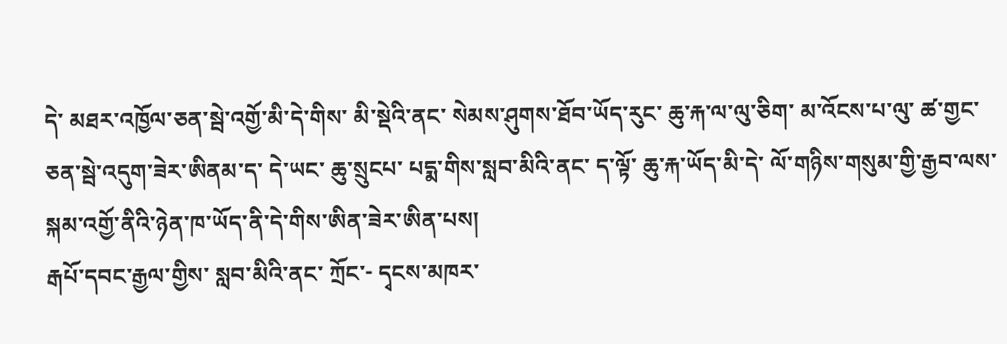དེ་ མཐར་འཁྱོལ་ཅན་སྦེ་འགྱོ་མི་དེ་གིས་ མི་སྡེའི་ནང་ སེམས་ཤུགས་ཐོབ་ཡོད་རུང་ ཆུ་རྐ་ལ་ལུ་ཅིག་ མ་འོངས་པ་ལུ་ ཚ་གྱང་ཅན་སྦེ་འདུག་ཟེར་ཨིནམ་ད་ དེ་ཡང་ ཆུ་སྲུངཔ་ པདྨ་གིས་སླབ་མིའི་ནང་ ད་ལྟོ་ ཆུ་རྐ་ཡོད་མི་དེ་ ལོ་གཉིས་གསུམ་གྱི་རྒྱབ་ལས་ སྐམ་འགྱོ་ནིའི་ཉེན་ཁ་ཡོད་ནི་དེ་གིས་ཨིན་ཟེར་ཨིན་པས།
རྒཔོ་དབང་རྒྱལ་གྱིས་ སླབ་མིའི་ནང་ ཀྲོང་- དྭངས་མཁར་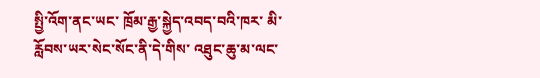སྤྱི་འོག་ནང་ཡང་ ཁྲོམ་རྒྱ་སྐྱེད་འབད་བའི་ཁར་ མི་རློབས་ཡར་སེང་སོང་ནི་དེ་གིས་ འཐུང་ཆུ་མ་ལང་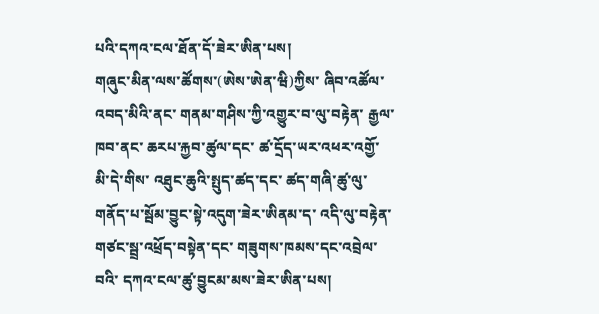པའི་དཀའ་ངལ་ཐོན་དོ་ཟེར་ཨིན་པས།
གཞུང་མིན་ལས་ཚོགས་(ཨེས་ཨེན་ཝི)ཀྱིས་ ཞིབ་འཚོལ་འབད་མིའི་ནང་ གནམ་གཤིས་ཀྱི་འགྱུར་བ་ལུ་བརྟེན་ རྒྱལ་ཁབ་ནང་ ཆརཔ་རྐྱབ་ཚུལ་དང་ ཚ་དྲོད་ཡར་འཕར་འགྱོ་མི་དེ་གིས་ འཐུང་ཆུའི་སྤུད་ཚད་དང་ ཚད་གཞི་ཚུ་ལུ་ གནོད་པ་སྦོམ་བྱུང་སྟེ་འདུག་ཟེར་ཨིནམ་ད་ འདི་ལུ་བརྟེན་ གཙང་སྦྲ་འཕྲོད་བསྟེན་དང་ གཟུགས་ཁམས་དང་འབྲེལ་བའི་ དཀའ་ངལ་ཚུ་བྱུངམ་མས་ཟེར་ཨིན་པས།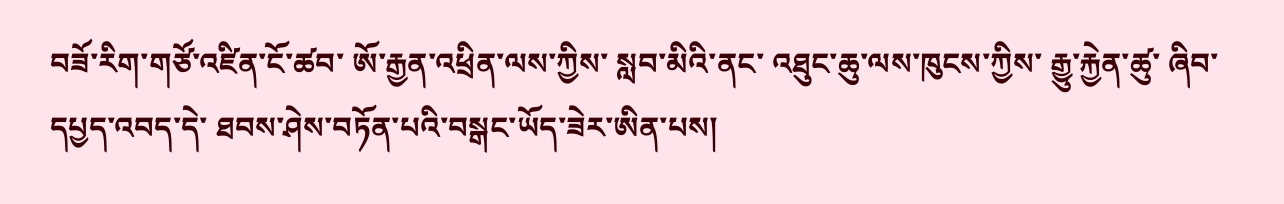བཟོ་རིག་གཙོ་འཛིན་ངོ་ཚབ་ ཨོ་རྒྱན་འཕྲིན་ལས་ཀྱིས་ སླབ་མིའི་ནང་ འཐུང་ཆུ་ལས་ཁུངས་ཀྱིས་ རྒྱུ་རྐྱེན་ཚུ་ ཞིབ་དཔྱད་འབད་དེ་ ཐབས་ཤེས་བཏོན་པའི་བསྒང་ཡོད་ཟེར་ཨིན་པས།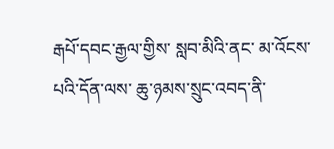རྒཔོ་དབང་རྒྱལ་གྱིས་ སླབ་མིའི་ནང་ མ་འོངས་པའི་དོན་ལས་ ཆུ་ཉམས་སྲུང་འབད་ནི་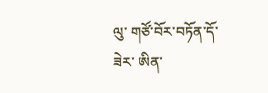ལུ་ གཙོ་བོར་བཏོན་དོ་ཟེར་ ཨིན་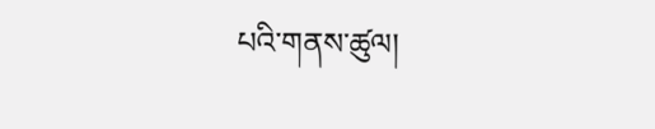པའི་གནས་ཚུལ།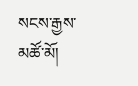སངས་རྒྱས་མཚོ་མོ།